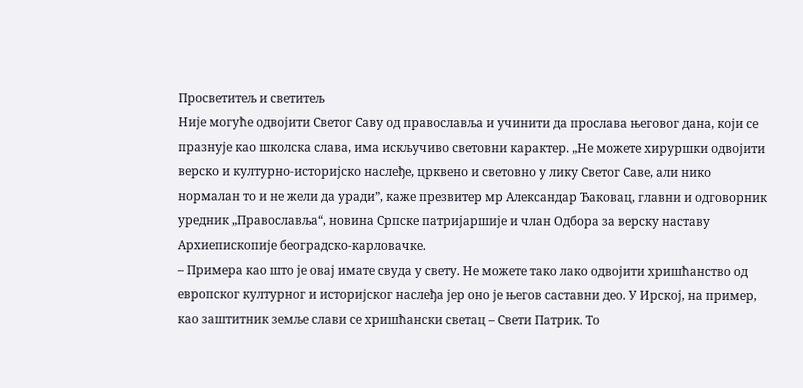Просветитељ и светитељ
Није могуће одвојити Светог Саву од православља и учинити да прослава његовог дана, који се празнује као школска слава, има искључиво световни карактер. „Не можете хируршки одвојити верско и културно-историјско наслеђе, црквено и световно у лику Светог Саве, али нико нормалан то и не жели да уради”, каже презвитер мр Александар Ђаковац, главни и одговорник уредник „Православља“, новина Српске патријаршије и члан Одбора за верску наставу Архиепископије београдско-карловачке.
– Примера као што је овај имате свуда у свету. Не можете тако лако одвојити хришћанство од европског културног и историјског наслеђа јер оно је његов саставни део. У Ирској, на пример, као заштитник земље слави се хришћански светац – Свети Патрик. То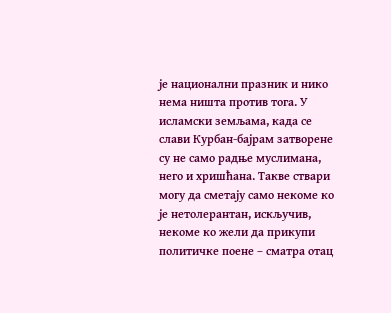је национални празник и нико нема ништа против тога. У исламски земљама, када се слави Курбан-бајрам затворене су не само радње муслимана, него и хришћана. Такве ствари могу да сметају само некоме ко је нетолерантан, искључив, некоме ко жели да прикупи политичке поене – сматра отац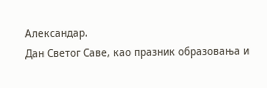Александар.
Дан Светог Саве, као празник образовања и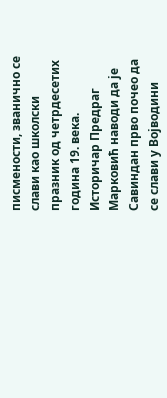писмености, званично се слави као школски празник од четрдесетих година 19. века. Историчар Предраг Марковић наводи да је Савиндан прво почео да се слави у Војводини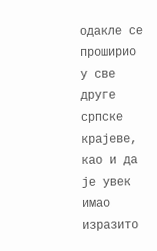одакле се проширио у све друге српске крајеве, као и да је увек имао изразито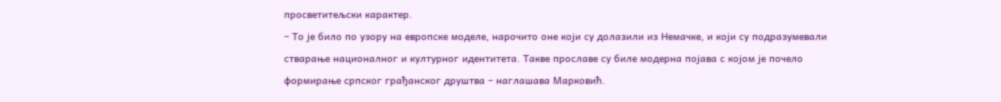просветитељски карактер.
– То је било по узору на европске моделе, нарочито оне који су долазили из Немачке, и који су подразумевали стварање националног и културног идентитета. Такве прославе су биле модерна појава с којом је почело формирање српског грађанског друштва – наглашава Марковић.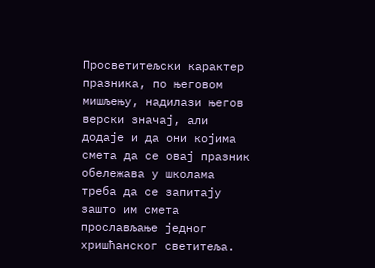Просветитељски карактер празника, по његовом мишљењу, надилази његов верски значај, али додаје и да они којима смета да се овај празник обележава у школама треба да се запитају зашто им смета прослављање једног хришћанског светитеља.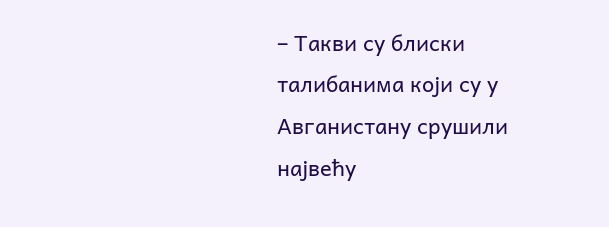– Такви су блиски талибанима који су у Авганистану срушили највећу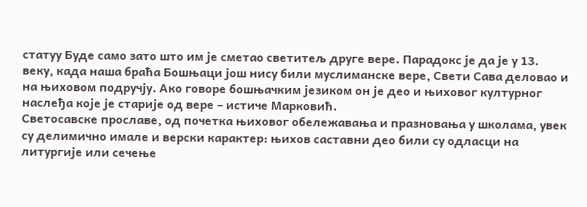статуу Буде само зато што им је сметао светитељ друге вере. Парадокс је да је у 13. веку, када наша браћа Бошњаци још нису били муслиманске вере, Свети Сава деловао и на њиховом подручју. Ако говоре бошњачким језиком он је део и њиховог културног наслеђа које је старије од вере – истиче Марковић.
Светосавске прославе, од почетка њиховог обележавања и празновања у школама, увек су делимично имале и верски карактер: њихов саставни део били су одласци на литургије или сечење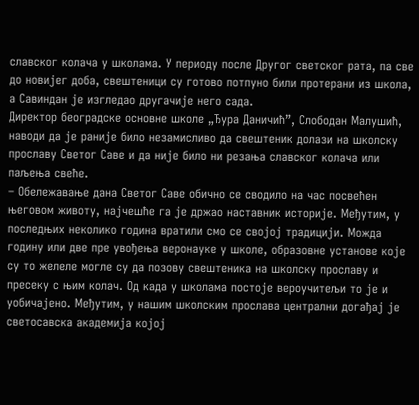славског колача у школама. У периоду после Другог светског рата, па све до новијег доба, свештеници су готово потпуно били протерани из школа, а Савиндан је изгледао другачије него сада.
Директор београдске основне школе „Ђура Даничић”, Слободан Малушић, наводи да је раније било незамисливо да свештеник долази на школску прославу Светог Саве и да није било ни резања славског колача или паљења свеће.
– Обележавање дана Светог Саве обично се сводило на час посвећен његовом животу, најчешће га је држао наставник историје. Међутим, у последњих неколико година вратили смо се својој традицији. Можда годину или две пре увођења веронауке у школе, образовне установе које су то желеле могле су да позову свештеника на школску прославу и пресеку с њим колач. Од када у школама постоје вероучитељи то је и уобичајено. Међутим, у нашим школским прослава централни догађај је светосавска академија којој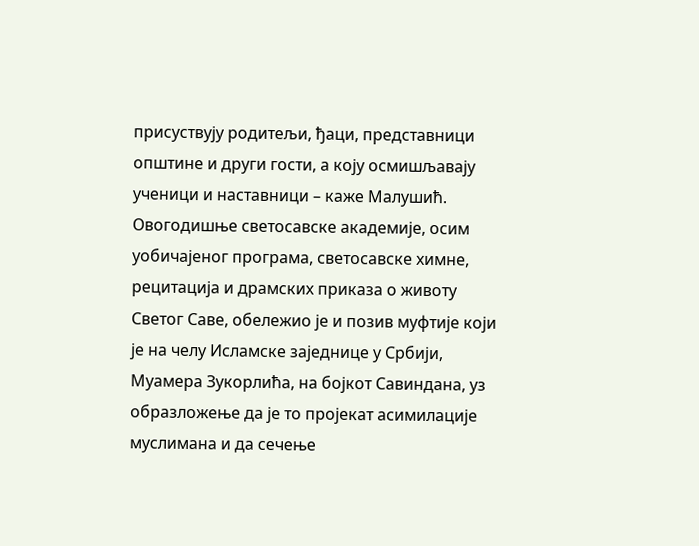присуствују родитељи, ђаци, представници општине и други гости, а коју осмишљавају ученици и наставници – каже Малушић.
Овогодишње светосавске академије, осим уобичајеног програма, светосавске химне, рецитација и драмских приказа о животу Светог Саве, обележио је и позив муфтије који је на челу Исламске заједнице у Србији, Муамера Зукорлића, на бојкот Савиндана, уз образложење да је то пројекат асимилације муслимана и да сечење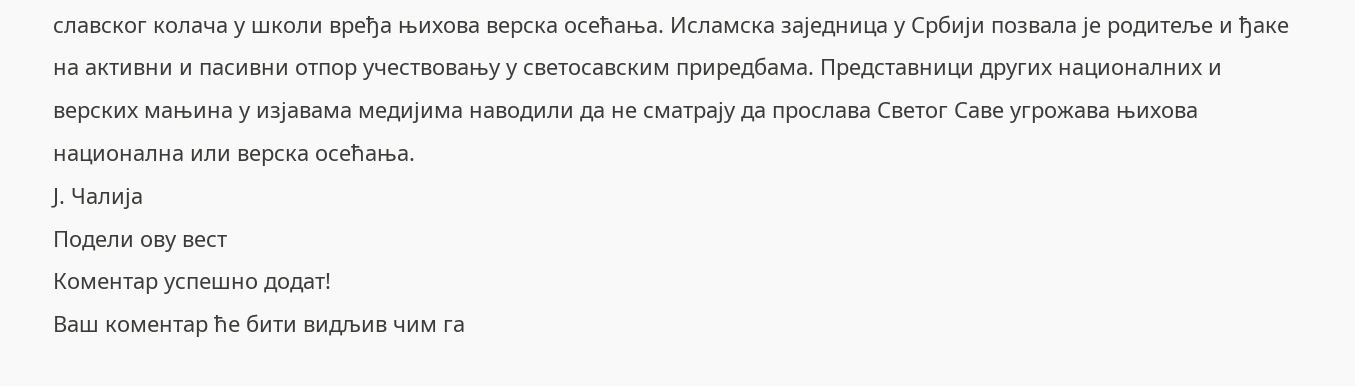славског колача у школи вређа њихова верска осећања. Исламска заједница у Србији позвала је родитеље и ђаке на активни и пасивни отпор учествовању у светосавским приредбама. Представници других националних и верских мањина у изјавама медијима наводили да не сматрају да прослава Светог Саве угрожава њихова национална или верска осећања.
Ј. Чалија
Подели ову вест
Комeнтар успeшно додат!
Ваш комeнтар ћe бити видљив чим га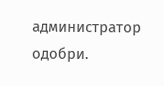администратор одобри.